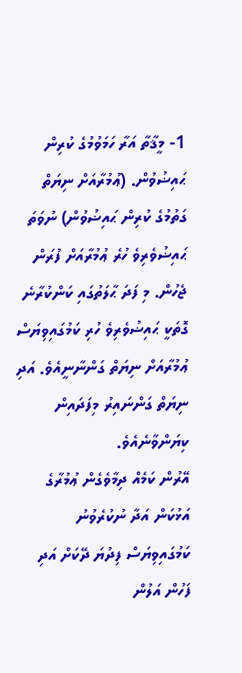1- މީޤާތާ އަރާ ހަމަވުމުގެ ކުރިން ޙައިޟުވުން. (ޢުމުރާއަށް ނިޔަތް ގަތުމުގެ ކުރިން ޙައިޟުވުން) ނުވަތަ ޙައިޟުވެރިވެ ހުރެ ޢުމުރާއަށް ފުރަން ޖެހުން. މި ފަދަ ޙާލަތުގައި ކަންކުރާނެ ގޮތަކީ ޙައިޟުވެރިވެ ހުރި ކަމުގައިވިޔަސް ޢުމުރާއަށް ނިޔަތް ގަންނާނީއެވެ. އަދި ނިޔަތް ގަންނައިރު މިފަދައިން ކިޔަންވާނެއެވެ.
އޭރުން ކަމެއް ދިމާވެގެން ޢުމުރާގެ އަޅުކަން އަދާ ނުކުރެވުނު ކަމުގައިވިޔަސް ފިދުޔަ ދޭކަށް އަދި ފަހުން އަލުން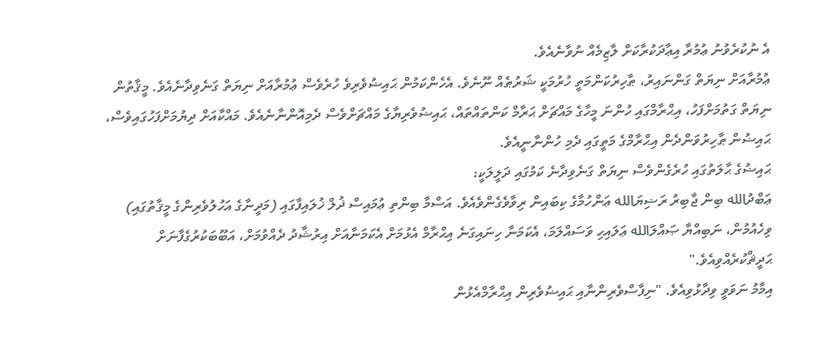އެ ނުކުރެވުނު ޢުމުރާ އިޢާދަކުރާކަށް ލާޒިމެއް ނުވާނެއެވެ.
ޢުމުރާއަށް ނިޔަތް ގަންނައިރު، ޠާހިރުކަންމަތީ ހުރުމަކީ ޝަރުޠެއް ނޫނެވެ. އެހެންކަމުން ޙައިޟުވެރިވެ ހުރެވެސް ޢުމުރާއަށް ނިޔަތް ގަނެވިދާނެއެވެ. މީޤާތުން ނިޔަތް ގަތުމަށްފަހު، އިޙްރާމްގައި ހުންނަ މީހާގެ މައްޗަށް ޙަރާމް ކަންތައްތައް، ޙައިޟުވެރިޔާގެ މައްޗަށްވެސް ދެމިއޮންނާނެއެވެ. މައްކާއަށް ދިޔުމަށްފަހުގައިވެސް، ޙައިޟުން ޠާހިރުވަންދެން އިޙްރާމްގެ މަތީގައި ދެމި ހުންނާނީއެވެ.
ޙައިޟުގެ ޙާލަތުގައި ހުރެގެންވެސް ނިޔަތް ގަނެވިދާނެ ކަމުގައި ދަލީލަކީ:
ޢަބްދުالله ބިން ޖާބިރު ރަޟިޔަالله ޢަންހުމާގެ ކިބައިން ރިވާވެގެންވެއެވެ. އަސްމާ ބިންތި ޢުމައިސް ޛުލް ޚުލައިފާގައި (މަދީނާގެ އަހުލުވެރިންގެ މީޤާތުގައި) ވިހެއުމުން، ނަބިއްޔާ ޞައްލަالله ޢަލައިހި ވަސައްލަމަ، އެކަމަނާ ހިނައިގަނެ އިޙްރާމް އެޅުމަށް އެކަމަނާއަށް އިރުޝާދު ދެއްވުމަށް، އަބޫބަކުރުގެފާނަށް ޙަދީޘްކުރެއްވިއެވެ."
އިމާމު ނަވަވީ ވިދާޅުވިއެވެ. "ނިފާސްވެރިންނާއި ޙައިޟުވެރިން އިޙްރާމްއެޅުން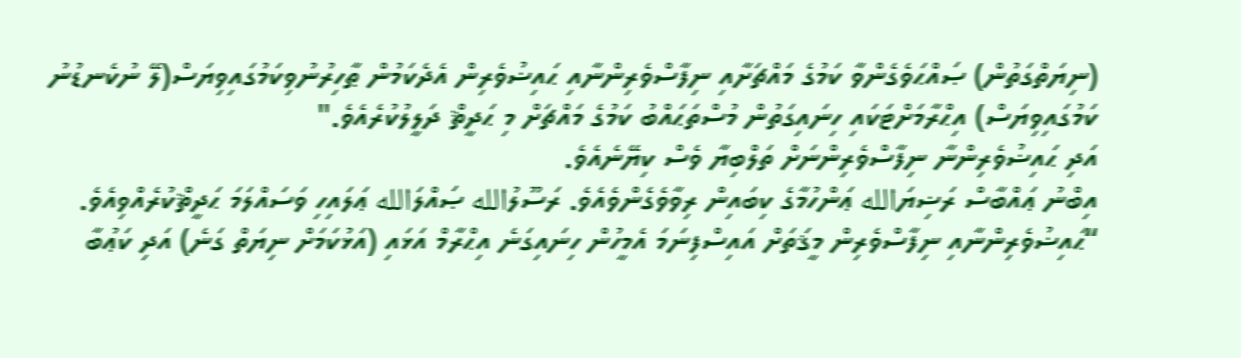(ނިޔަތްގަތުން) ޞައްޙަވެގެންވާ ކަމުގެ މައްޗަށާއި ނިފާސްވެރިންނާއި ޙައިޟުވެރިން އެދެކަމުން ޠާހިރުނުވިކަމުގައިވިޔަސް(ލޭ ނުކެނޑުނު ކަމުގައިވިޔަސް) އިޙްރާމަށްޓަކައި ހިނައިގަތުން މުސްތަޙައްބު ކަމުގެ މައްޗަށް މި ޙަދީޘް ދަލީލުކުރެއެވެ."
އަދި ޙައިޟުވެރިންނާ ނިފާސްވެރިންނަށް ތަލްބިޔާ ވެސް ކިޔޭނެއެވެ.
އިބްނު ޢައްބާސް ރަޟިޔަالله ޢަންހުމާގެ ކިބައިން ރިވާވެގެންވެއެވެ. ރަސޫލުالله ޞައްލަالله ޢަލައިހި ވަސައްލަމަ ޙަދީޘްކުރެއްވިއެވެ. “ޙައިޟުވެރިންނާއި ނިފާސްވެރިން މީޤަތަށް އައިސްފިނަމަ އެމީހުން ހިނައިގަނެ އިޙްރާމް އަޅައި (އަޅުކަމަށް ނިޔަތް ގަނެ) އަދި ކަޢުބާ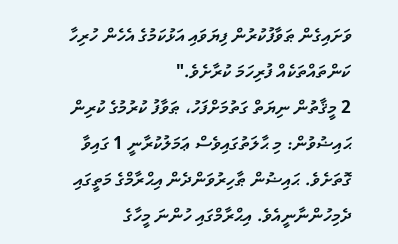ވަށައިގެން ޠަވާފުކުރުން ފިޔަވައި އަޅުކަމުގެ އެހެން ހުރިހާ ކަންތައްތަކެއް ފުރިހަމަ ކުރާށެވެ."
2 މީޤާތުން ނިޔަތް ގަތުމަށްފަހު، ޠަވާފު ކުރުމުގެ ކުރިން ޙައިޟުވުން: މި ޙާލަތުގައިވެސް ޢަމަލުކުރާނީ 1 ގައިވާ ގޮތަށެވެ. ޙައިޟުން ޠާހިރުވަންދެން އިޙްރާމްގެ މަތީގައި ދެމިހުންނާނީއެވެ. އިޙްރާމްގައި ހުންނަ މީހާގެ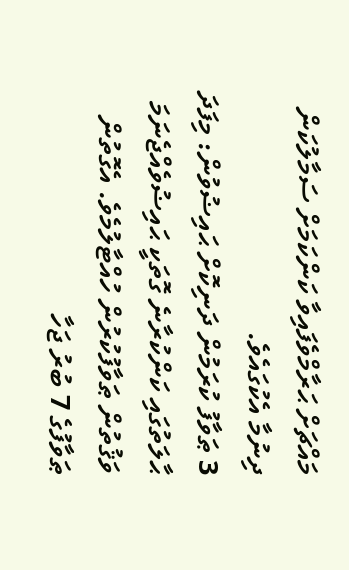މައްޗަށް ޙަރާމްވެފައިވާ ކަންކަމަށް ސަމާލުކަން ދިނުމާ އެކުގައެވެ.
3 ޠަވާފު ކުރަމުން ދަނިކޮށް ޙައިޟުވުން: މިފަދަ ޙާލަތުގައި ކަންކުރާނެ ގޮތަކީ ޙައިޟުވެއްޖެނަމަ ވަޤުތުން ޠަވާފުކުރުން ހުއްޓާލުމެވެ. އެގޮތުން ޠަވާފުގެ 7 ބުރު ޖަހާ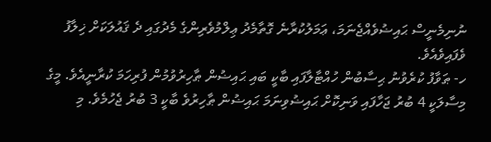ނުނިމެނީސް ޙައިޟުވެއްޖެނަމަ، ޢަމަލުކުރާނެ ގޮތާމެދު ޢިލްމުވެރިންގެ މެދުގައި ދެ ޤައުލަކަށް ޚިލާފު ވެފައިވެއެވެ.
ހ- ޠަވާފު ކުރެވުނު ޙިސާބުން ހުއްޓާލާފައި ބާކީ ބައި ޙައިޟުން ޠާހިރުވުމުން ފުރިހަމަ ކުރާނީއެވެ. މީގެ މިސާލަކީ 4 ބުރު ޖަހާފައި ވަނިކޮށް ޙައިޟުވިނަމަ ޙައިޟުން ޠާހިރުވެ ބާކީ 3 ބުރު ޖެހުމެވެ. މި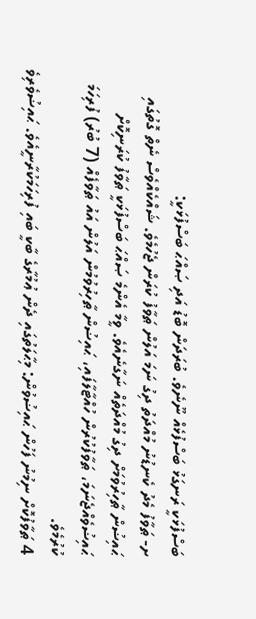ބަސްފުޅަކީ ރަނގަޅު ބަސްފުޅެއް ނޫނެވެ. ބުރަދަން ބޮޑު އަދި ޞައްޙަ ބަސްފުޅަކީ:
ށ- ޠަވާފު މެދު ކެނޑުނު މުއްދަތު ދިގު ނަމަ އަލުން ޠަވާފު ކުރަން ޖެހުމެވެ. ޝައްކެއްވެސް ނެތް ގޮތުގައި ޙައިޟުން ޠާހިރުވުމަށް ދިގު މުއްދަތެއް ނަގާނެއެވެ. ވީމާ އެންމެ ޞައްޙަ ބަސްފުޅަކީ ޠަވާފު ކުރަނިކޮށް ޙައިޟުވެއްޖެނަމަ، ޠަވާފުކުރުން ހުއްޓާލާފައި، ޙައިޟުން ޠާހިރުވުމުން އަލުން އައު ޠަވާފެއް (7 ބުރު) ފުރިހަމަ ކުރުމެވެ.
4 ޠަވާފުކޮށް ނިމުނު ފަހުން ޙައިޟުވުން: މިޙާލަތުގައި ދެން ޢުމުރާގެ ބާކީ ބައި ފުރިހަމަކުރާނީއެވެ. ޙައިޟުވެރިވެ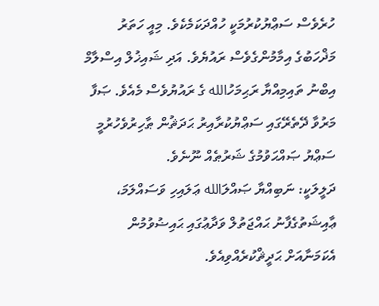ހުރެވެސް ސަޢްޔުކުރުމަކީ ހުއްދަކަމެކެވެ. މިއީ ހަތަރު މަޛްހަބުގެ އިމާމުންގެވެސް ރައުޔެވެ. އަދި ޝައިޚުލް އިސްލާމް އިބްނު ތައިމިއްޔާ ރަޙިމަހުالله ގެ ރައުޔުވެސް މެއެވެ. ޞަފާ މަރުވާ ދޭތެރޭގައި ސަޢްޔުކުރާއިރު ޙަދަޘުން ޠާހިރުވެހުރުމީ ސަޢްޔު ޞައްޙަވުމުގެ ޝަރުޠެއް ނޫނެވެ.
ދަލީލަކީ: ނަބިއްޔާ ޞައްލަالله ޢަލައިހި ވަސައްލަމަ، ޢާއިޝަތުގެފާނު ޙައްޖަތުލް ވަދާޢުގައި ޙައިޟުވުމުން އެކަމަނާއަށް ޙަދީޘްކުރެއްވިއެވެ.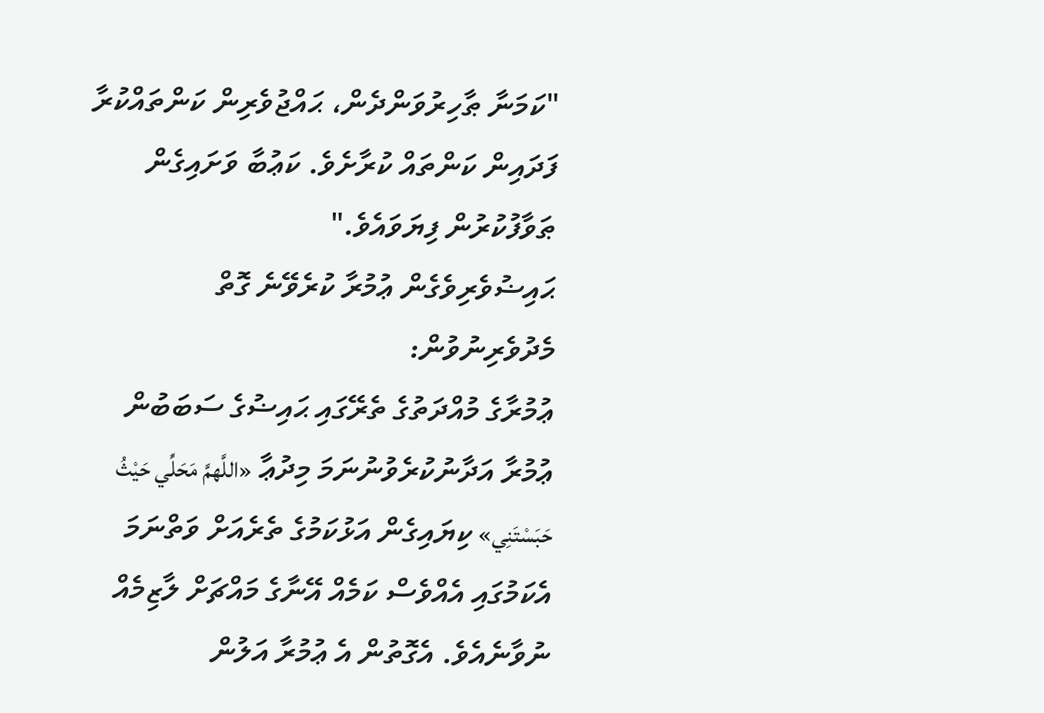"ކަމަނާ ޠާހިރުވަންދެން، ޙައްޖުވެރިން ކަންތައްކުރާ ފަދައިން ކަންތައް ކުރާށެވެ. ކަޢުބާ ވަށައިގެން ޠަވާފުކުރުން ފިޔަވައެވެ."
ޙައިޟުވެރިވެގެން ޢުމުރާ ކުރެވޭނެ ގޮތް މެދުވެރިނުވުން:
ޢުމުރާގެ މުއްދަތުގެ ތެރޭގައި ޙައިޟުގެ ސަބަބުން ޢުމުރާ އަދާނުކުރެވުނުނަމަ މިދުޢާ «اللَّهمَّ مَحَلِّي حَيْثُ حَبَسْتَنِي» ކިޔައިގެން އަޅުކަމުގެ ތެރެއަށް ވަތްނަމަ އެކަމުގައި އެއްވެސް ކަމެއް އޭނާގެ މައްޗަށް ލާޒިމެއް ނުވާނެއެވެ. އެގޮތުން އެ ޢުމުރާ އަލުން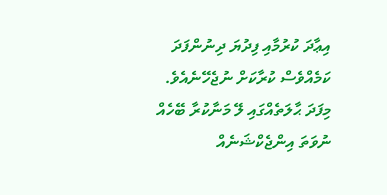އިޢާދަ ކުރުމާއި ފިދުޔަ ދިނުންފަދަ ކަމެއްވެސް ކުރާކަށް ނުޖެހޭނެއެވެ.
މިފަދަ ޙާލަތެއްގައި ލޭ މަނާކުރާ ބޭހެއް ނުވަތަ އިންޖެކްޝަނެއް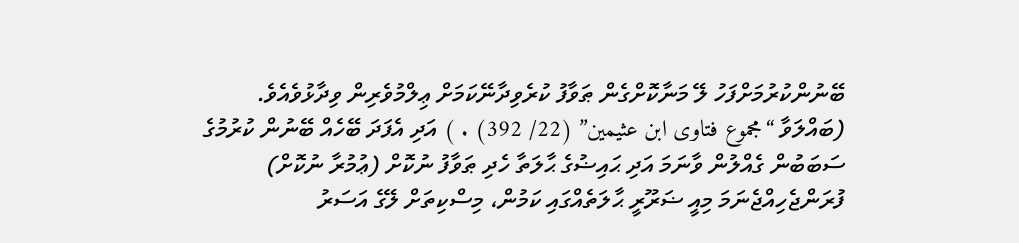ބޭނުންކުރުމަށްފަހު ލޭ މަނާކޮށްގެން ޠަވާފު ކުރެވިދާނޭކަމަށް ޢިލްމުވެރިން ވިދާޅުވެއެވެ. (ބައްލަވާ “مجموع فتاوى ابن عثيمين” (22/ 392) . ) އަދި އެފަދަ ބޭހެއް ބޭނުން ކުރުމުގެ ސަބަބުން ގެއްލުން ވާނަމަ އަދި ޙައިޟުގެ ޙާލަތާ ހެދި ޠަވާފު ނުކޮށް (ޢުމުރާ ނުކޮށް) ފުރަންޖެހިއްޖެނަމަ މިއީ ޟަރޫރީ ޙާލަތެއްގައި ކަމުން، މިސްކިތަށް ލޭގެ އަސަރު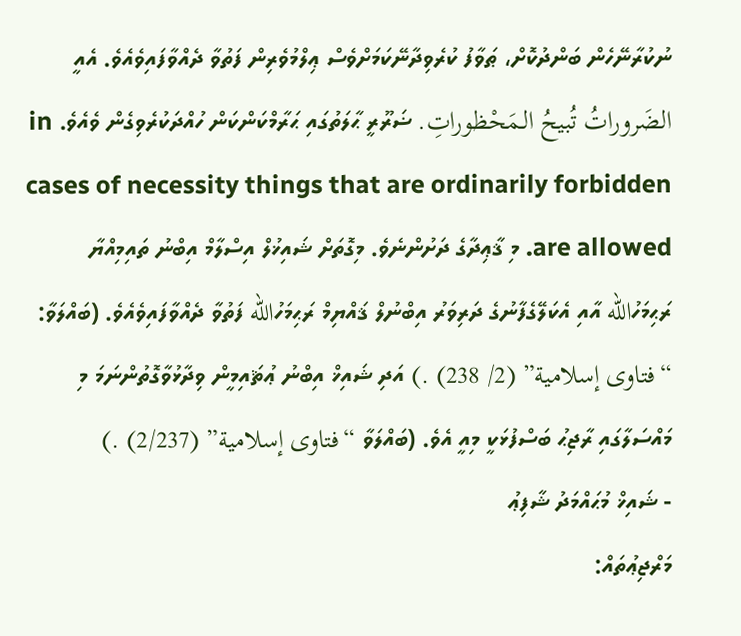ނުކުރާނޭހެން ބަންދުކޮށް، ޠަވާފު ކުރެވިދާނޭކަމަށްވެސް ޢިލްމުވެރިން ފަތުވާ ދެއްވާފައިވެއެވެ. އެއީ الضَروراتُ تُبيحُ الـمَحْظوراتِ. ޟަރޫރީ ޙާލަތުގައި ޙަރާމްކަންކަން ހުއްދަކުރެވިގެން ވެއެވެ. in cases of necessity things that are ordinarily forbidden are allowed. މި ޤާޢިދާގެ ދަށުންނެވެ. މިގޮތަށް ޝައިޚުލް އިސްލާމް އިބްނު ތައިމިއްޔާ ރަޙިމަހުالله އާއި އެކަލޭގެފާނުގެ ދަރިވަރު އިބްނުލް ޤައްޔިމް ރަޙިމަހުالله ފަތުވާ ދެއްވާފައިވެއެވެ. (ބައްލަވާ: “فتاوى إسلامية” (2/ 238) .) އަދި ޝައިޚް އިބްނު ޢުޘައިމީން ވިދާޅުވާގޮތުންނަމަ މި މައްސަލާގައި ރާޖިޙު ބަސްފުޅަކީ މިއީ އެވެ. (ބައްލަވާ “فتاوى إسلامية” (2/237) .)
- ޝައިޚް މުޙައްމަދު ޝާފިޢު
މަރްޖިޢުތައް: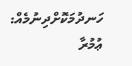ހަނދުމަކޮށްދިނުމެއް: ޢުމުރާ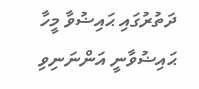ދަތުރުގައި ޙައިޟުވާ މީހާ ޙައިޟުވާނީ އަންނަނިވި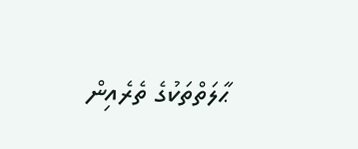ޙާލަތްތަކުގެ ތެރެއިން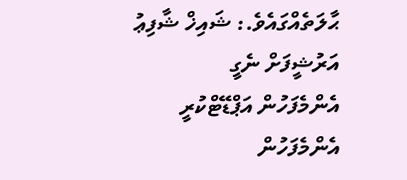ޙާލަތެއްގައެވެ.: ޝައިޚް ޝާފިޢު
އަރުޝީފަށް ނެގީ
އެންމެފަހުން އަޕްޑޭޓްކުރީ
އެންމެފަހުން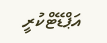އަޕްޑޭޓްކުރީ